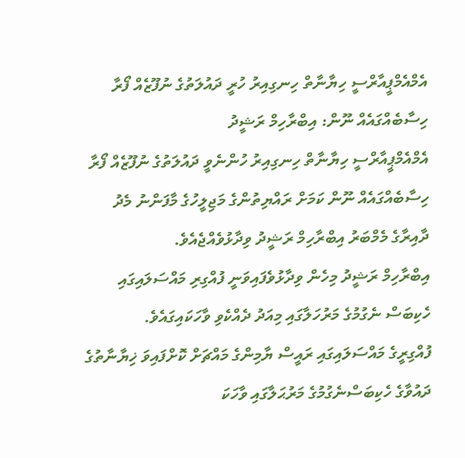އެމްއެމްޕީއާރްސީ ހިޔާނާތް ހިނގިއިރު ހުރީ ދައުލަތުގެ ނުފޫޒެއް ފޯރާ ހިސާބެއްގައެއް ނޫން: އިބްރާހިމް ރަޝީދު
އެމްއެމްޕީއާރްސީ ހިޔާނާތް ހިނގިއިރު ހުންނެވީ ދައުލަތުގެ ނުފޫޒެއް ފޯރާ ހިސާބެއްގައެއް ނޫން ކަމަށް ރައްޔިތުންގެ މަޖިލީހުގެ މާފަންނު މެދު ދާއިރާގެ މެމްބަރު އިބްރާހިމް ރަޝީދު ވިދާޅުވެއްޖެއެވެ.
އިބްރާހިމް ރަޝީދު މިހެން ވިދާޅުވެފައިވަނީ ފުއްގިރި މައްސަލައިގައި ހެކިބަސް ނެގުމުގެ މަރުހަލާގައި މިއަދު ދެއްކެވި ވާހަކައިގައެވެ.
ފުއްގިރީގެ މައްސަލައިގައި ރައީސް ޔާމިންގެ މައްޗަށް ކޮށްފައިވަ ޚިޔާނާތުގެ ދައުވާގެ ހެކިބަސްނެގުމުގެ މަރުޙަލާގައި ވާހަކަ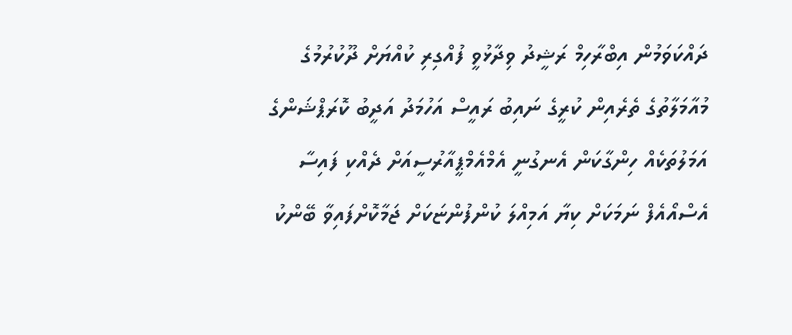ދައްކަވަމުން އިބްރާހިމް ރަޝީދު ވިދާޅުވީ ފުއްގިރި ކުއްޔަށް ދޫކުރުމުގެ މުއާމަލާތުގެ ތެރެއިން ކުރީގެ ނައިބު ރައީސް އަހުމަދު އަދީބު ކޮރަޕްޝަންގެ އަމަލުތަކެއް ހިންގާކަން އެނގުނީ އެމްއެމްޕީއާރުސީއަށް ދެއްކި ފައިސާ އެސްއޯއެފް ނަމަކަށް ކިޔާ އަމިއްލަ ކުންފުންޏަކަށް ޖަމާކޮށްފައިވާ ބޭންކު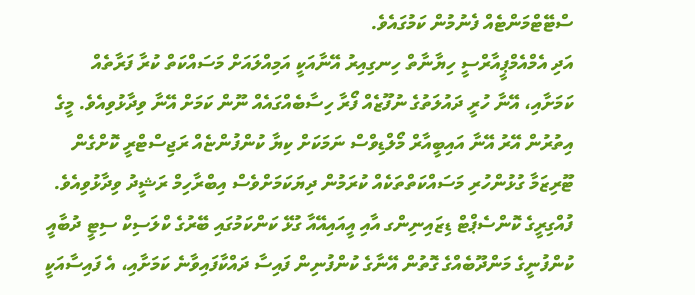ސްޓޭޓްމަންޓެއް ފެނުމުން ކަމުގައެވެ.
އަދި އެމްއެމްޕީއާރްސީ ހިޔާނާތް ހިނގިއިރު އޭނާއަކީ އަމިއްލައަށް މަސައްކަތް ކުރާ ފަރާތެއް ކަމަށާއި، އޭނާ ހުރީ ދައުލަތުގެ ނުފޫޒެއް ފޯރާ ހިސާބެއްގައެއް ނޫން ކަމަށް އޭނާ ވިދާޅުވިއެވެ. މީގެ އިތުރުން އޭރު އޭނާ އައިބީއާރް މޯލްޑިވްސް ނަމަކަށް ކިޔާ ކުންފުންޏެއް ރަޖިސްޓްރީ ކޮށްގެން ޓޫރިޒަމާ ގުޅުންހުރި މަސައްކަތްތަކެއް ކުރަމުން ދިޔަކަމަށްވެސް އިބްރާހިމް ރަޝީދު ވިދާޅުވިއެވެ.
ފުއްގިރީގެ ކޮންސެޕްޓް ޑިޒައިނިންގ އާއި އީއައިއޭއާ ގުޅޭ ކަންކަމުގައި ބޭރުގެ ކްލަސިކް ސިޓީ ދުބާއީ ކުންފުނީގެ މަންދޫބެއްގެ ގޮތުން އޭނާގެ ކުންފުނިން ފައިސާ ދައްކާފައިވާނެ ކަމަށާއި، އެ ފައިސާއަކީ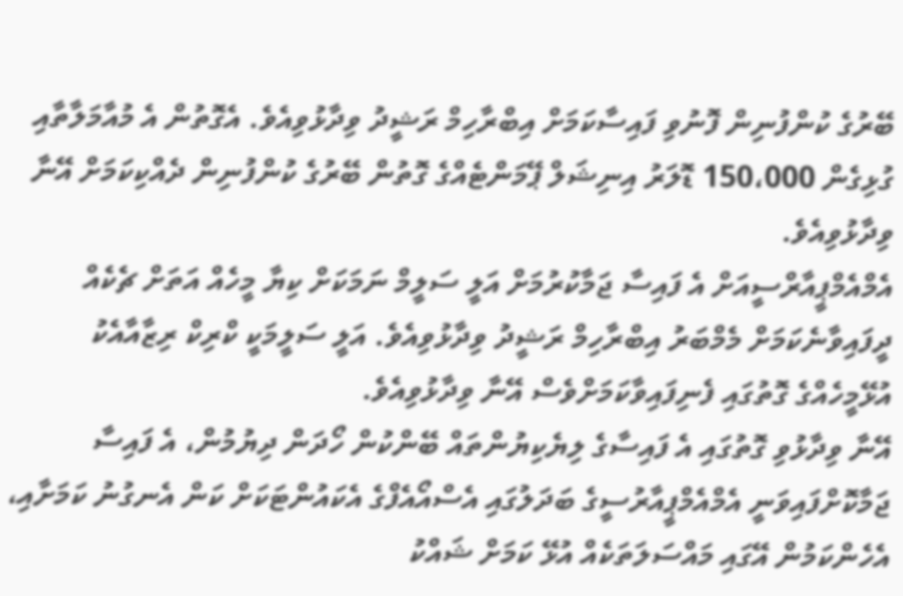ބޭރުގެ ކުންފުނިން ފޮނުވި ފައިސާކަމަށް އިބްރާހިމް ރަޝީދު ވިދާޅުވިއެވެ. އެގޮތުން އެ މުއާމަލާތާއި ގުޅިގެން 150،000 ޑޮލަރު އިނިޝަލް ޕޭމަންޓެއްގެ ގޮތުން ބޭރުގެ ކުންފުނިން ދެއްކިކަމަށް އޭނާ ވިދާޅުވިއެވެ.
އެމްއެމްޕީއާރްސީއަށް އެ ފައިސާ ޖަމާކުރުމަށް އަލީ ސަލީމް ނަމަކަށް ކިޔާ މީހެއް އަތަށް ޗެކެއް ދީފައިވާނެކަމަށް މެމްބަރު އިބްރާހިމް ރަޝީދު ވިދާޅުވިއެވެ. އަލީ ސަލީމަކީ ކްރިކް ރިޒާއާއެކު އުޅޭމީހެއްގެ ގޮތުގައި ފެނިފައިވާކަމަށްވެސް އޭނާ ވިދާޅުވިއެވެ.
އޭނާ ވިދާޅުވި ގޮތުގައި އެ ފައިސާގެ ލިޔެކިޔުންތައް ބޭންކުން ހޯދަން ދިޔުމުން، އެ ފައިސާ ޖަމާކޮށްފައިވަނީ އެމްއެމްޕީއާރުސީގެ ބަދަލުގައި އެސްއޯއެފްގެ އެކައުންޓަކަށް ކަން އެނގުނު ކަމަށާއި، އެހެންކަމުން އޭގައި މައްސަލަތަކެއް އުޅޭ ކަމަށް ޝައްކު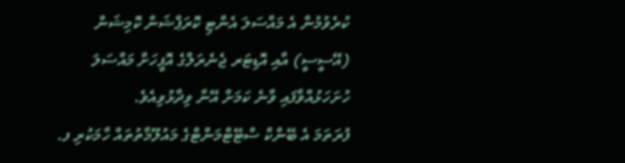ކުރެވުމުން އެ މައްސަލަ އެންޓި ކޮރަޕްޝަން ކޮމިޝަން (އޭސީސީ) އާއި އޮޑިޓަރ ޖެނެރަލްގެ އޮފީހަށް މައްސަލަ ހުށަހަޅުއްވާފައި ވާނެ ކަމަށް އޭނާ ވިދާޅުވިއެވެ.
ފުރަތަމަ އެ ބޭންކް ސްޓޭޓްމަންޓްގެ މައުލޫމާތުތައް ހާމަކުރި ފ.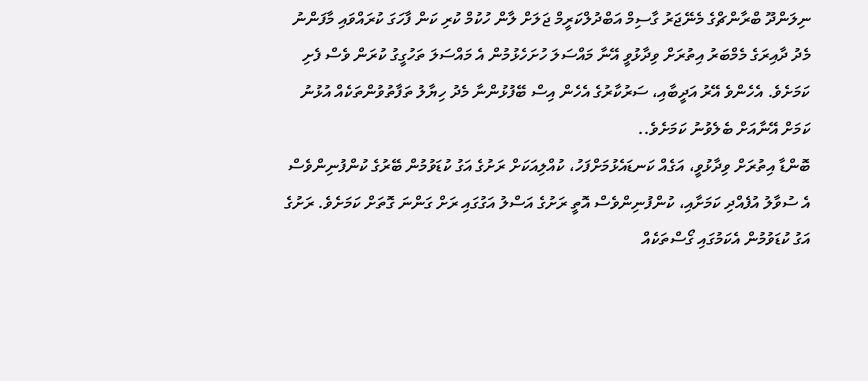ނިލަންދޫ ބްރާންޗްގެ މެނޭޖަރު ގާސިމް އަބްދުލްކަރީމް ޖަލަށް ލާން ހުކުމް ކުރި ކަން ފާހަގަ ކުރައްވައި މާފަންނު މެދު ދާއިރަގެ މެމްބަރު އިތުރަށް ވިދާޅުވީ އޭނާ މައްސަލަ ހުށަހެޅުމުން އެ މައްސަލަ ތަހުގީގު ކުރަން ވެސް ފެށި ކަމަށެވެ. އެހެންވެ އޭރު އަދީބާއި، ސަރުކާރުގެ އެހެން އިސް ބޭފުޅުންނާ މެދު ހިޔާލު ތަފާތުވުންތަކެއް އުޅުނު ކަމަށް އޭނާއަށް ބެލެވުނު ކަމަށެވެ..
ބޮންޑާ އިތުރަށް ވިދާޅުވީ، އަގެއް ކަނޑައެޅުމަށްފަހު، ކުއްލިއަކަށް ރަށުގެ އަގު ކުޑަވުމުން ބޭރުގެ ކުންފުނިންވެސް އެ ސުވާލު އުފެއްދި ކަމަށާއި، ކުންފުނިންވެސް އޮތީ ރަށުގެ އަސްލު އަގުގައި ރަށް ގަންނަ ގޮތަށް ކަމަށެވެ. ރަށުގެ އަގު ކުޑަވުމުން އެކަމުގައި ގޯސްތަކެއް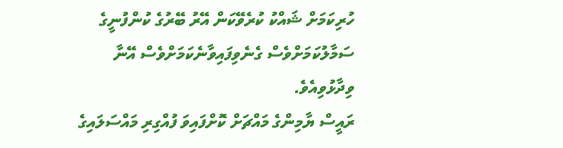ހުރިކަމަށް ޝައްކު ކުރެވޭކަން އޭރު ބޭރުގެ ކުންފުނީގެ ސަމާލުކަމަށްވެސް ގެނެވިފައިވާނެކަމަށްވެސް އޭނާ ވިދާޅުވިއެވެ.
ރައީސް ޔާމިންގެ މައްޗަށް ކޮށްފައިވަ ފުއްގިރި މައްސަލައިގެ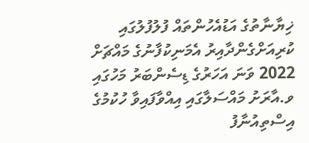ޚިޔާނާތުގެ އަޑުއެހުންތައް ފުލުފުލުގައި ކުރިއަށްގެންދާއިރު އެމަނިކުފާނުގެ މައްޗަށް 2022 ވަނަ އަހަރުގެ ޑިސެންބަރު މަހުގައި ވ.އާރަށު މައްސަލާގައި އިއްވާފައިވާ ހުކުމުގެ އިސްތިއުނާފު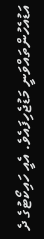އަޑުއެހުންތައްވަނީ މަޑުޖެހިފައެވެ. އެއީ ހައިކޯޓުގެ ދެ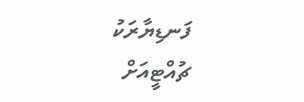ފަނޑިޔާރަކު ޗުއްޓީއަށް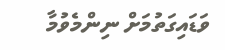ވަޑައިގަތުމަށް ނިންމެވުމާ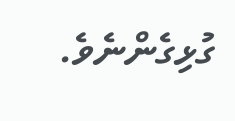ގުޅިގެންނެވެ.